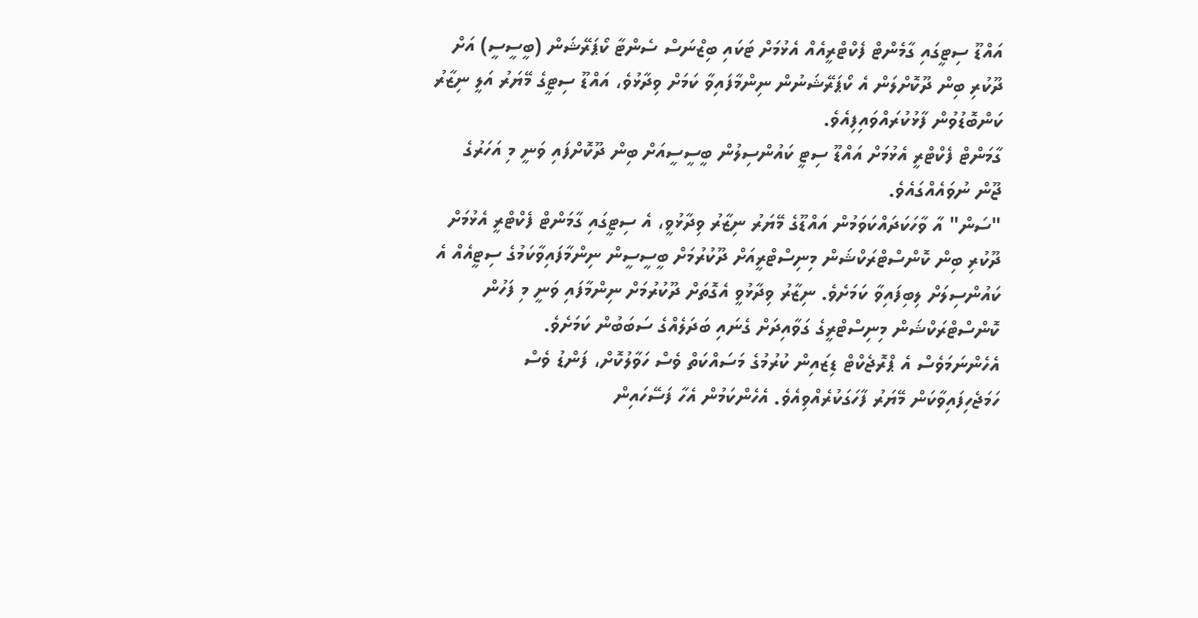އައްޑޫ ސިޓީގައި ގާމެންޓް ފެކްޓްރީއެއް އެޅުމަށް ޓަކައި ބިޒްނަސް ސެންޓާ ކޯޕަރޭޝަން (ބީސީސީ) އަށް ދޫކުރި ބިން ދޫކޮށްލަން އެ ކޯޕަރޭޝަނުން ނިންމާފައިވާ ކަމަށް ވިދާޅުވެ، އައްޑޫ ސިޓީގެ މޭޔަރު އަލީ ނިޒާރު ކަންބޮޑުވުން ފާޅުކުރައްވައިފިއެވެ.
ގާމަންޓް ފެކްޓްރީ އެޅުމަށް އައްޑޫ ސިޓީ ކައުންސިލުން ބީސީސީއަށް ބިން ދޫކޮށްފައި ވަނީ މި އަހަރުގެ ޖޫން ނުވައެއްގައެވެ.
"ސަން" އާ ވާހަކަދައްކަވަމުން އައްޑޫގެ މޭޔަރު ނިޒާރު ވިދާޅުވީ، އެ ސިޓީގައި ގާމަންޓް ފެކްޓްރީ އެޅުމަށް ދޫކުރި ބިން ކޮންސްޓްރަކްޝަން މިނިސްޓްރީއަށް ދޫކުރުމަށް ބީސީސީން ނިންމާފައިވާކަމުގެ ސިޓީއެއް އެ ކައުންސިލަށް ލިބިފައިވާ ކަމަށެވެ. ނިޒާރު ވިދާޅުވީ އެގޮތަށް ދޫކުރުމަށް ނިންމާފައި ވަނީ މި ފަހުން ކޮންސްޓްރަކްޝަން މިނިސްޓްރީގެ ގަވާއިދަށް ގެނައި ބަދަލެއްގެ ސަބަބުން ކަމަށެވެ.
އެހެންނަމަވެސް އެ ޕްރޮޖެކްޓް ޑިޒައިން ކުރުމުގެ މަސައްކަތް ވެސް ހަވާލުކޮށް، ފަންޑު ވެސް ހަމަޖެހިފައިވާކަން މޭޔަރު ފާހަގަކުރެއްވިއެވެ. އެހެންކަމުން އެހާ ފަސޭހައިން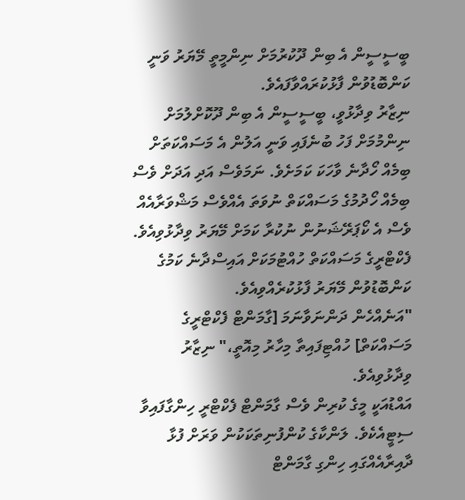ބީސީސީން އެ ބިން ދޫކުރުމަށް ނިންމީތީ މޭޔަރު ވަނީ ކަންބޮޑުވުން ފާޅުކުރައްވާފައެވެ.
ނިޒާރު ވިދާޅުވީ، ބީސީސީން އެ ބިން ދޫކޮށްލުމަށް ނިންމުމަށް ފަހު ބުނެފައި ވަނީ އަލުން އެ މަސައްކަތަށް ބިމެއް ހޯދާނެ ވާހަކަ ކަމަށެވެ. ނަމަވެސް އަދި އަދަށް ވެސް ބިމެއް ހޯދުމުގެ މަސައްކަތް ނުވަތަ އެއްވެސް މަޝްވަރާއެއް ވެސް އެ ކޯޕަރޭޝަނުން ނުކުރާ ކަމަށް މޭޔަރު ވިދާޅުވިއެވެ.
ފެކްޓްރީގެ މަސައްކަތް ހުއްޓުމަކަށް އައިސްދާނެ ކަމުގެ ކަންބޮޑުވުން މޭޔަރު ފާޅުކުރެއްވިއެވެ.
"އަނެއްހެން ދަންނަވާނަމަ [ގާމަންޓް ފެކްޓްރީގެ މަސައްކަތް] ހުއްޓިފައިތާ މިހާރު މިއޮތީ،" ނިޒާރު ވިދާޅުވިއެވެ.
އައްޑުއަކީ މީގެ ކުރިން ވެސް ގާމަންޓް ފެކްޓްރީ ހިންގާފައިވާ ސިޓީއެކެވެ. ލަންކާގެ ކުންފުނިތަކަކުން ވަރަށް ފުޅާ ދާއިރާއެއްގައި ހިންގި ގާމަންޓް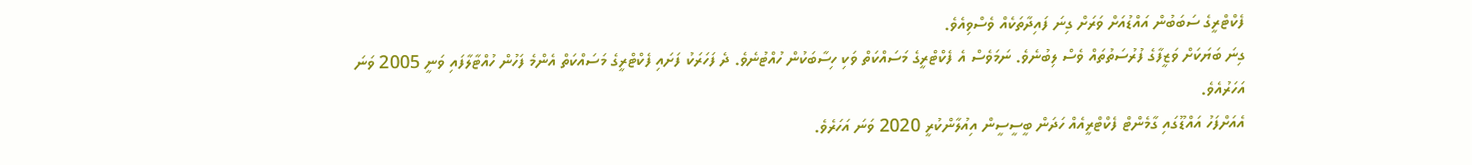ފެކްޓްރީގެ ސަބަބުން އައްޑުއަށް ވަރަށް ގިނަ ފައިދާތަކެއް ވެސްވިއެވެ.
ގިނަ ބަޔަކަށް ވަޒީފާގެ ފުރުސަތުތައް ވެސް ލިބުނެވެ. ނަމަވެސް އެ ފެކްޓްރީގެ މަސައްކަތް ވަކި ހިސާބަކުން ހުއްޓުނެވެ. ދެ ފަހަރަކު ފަށައި ފެކްޓްރީގެ މަސައްކަތް އެންމެ ފަހުން ހުއްޓާލާފައި ވަނީ 2005 ވަނަ އަހަރުއެވެ.
އެއަށްފަހު އައްޑޫގައި ގާމެންޓް ފެކްޓްރީއެއް ހަދަން ބީސީސީން އިއުލާންކުރީ 2020 ވަނަ އަހަރެވެ.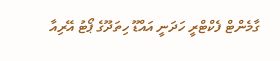ގާމެންޓް ފެކްޓްރީ ހަދަނީ އައްޑޫ ހިތަދޫގެ ޕޯޓު އޭރިއާ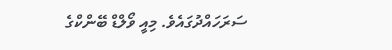ސަރަހައްދުގައެވެ. މިއީ ވޯލްޑް ބޭންކްގެ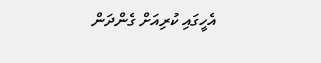އެހީގައި ކުރިއަށް ގެންދަން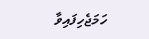ހަމަޖެހިފައިވާ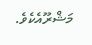މަޝްރޫއެކެވެ.